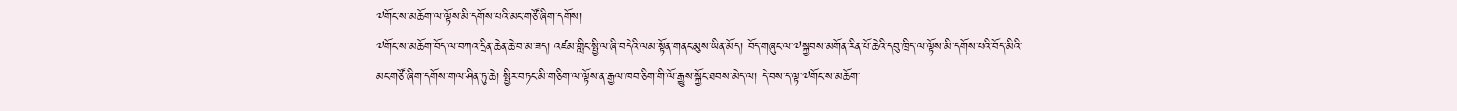༧གོང་ས་མཆོག་ལ་ལྟོས་མི་དགོས་པའི་མང་གཙོ་ཞིག་དགོས།
༧གོང་ས་མཆོག་བོད་ལ་བཀའ་དྲིན་ཆེན་ཆེ་བ་མ་ཟད། འཛམ་གླིང་སྤྱི་ལ་ཞི་བདེའི་ལམ་སྟོན་གནང་མུས་ཡིན་མོད། བོད་གཞུང་ལ་༧སྐྱབས་མགོན་རིན་པོ་ཆེའི་དབུ་ཁྲིད་ལ་ལྟོས་མི་དགོས་པའི་བོད་མིའི་མང་གཙོ་ཞིག་དགོས་གལ་ཤིན་ཏུ་ཆེ། སྤྱིར་བཏང་མི་གཅིག་ལ་ལྟོས་ན་རྒྱལ་ཁབ་ཅིག་གི་ལོ་རྒྱུས་སྐྱོང་ཐབས་མེད་ལ། དེ་བས་ད་ལྟ་༧གོང་ས་མཆོག་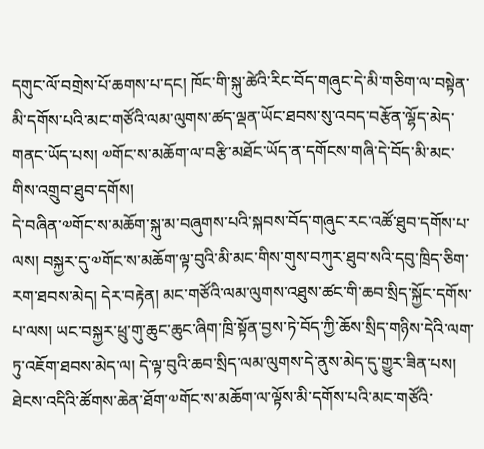དགུང་ལོ་བགྲེས་པོ་ཆགས་པ་དང། ཁོང་གི་སྐུ་ཚེའི་རིང་བོད་གཞུང་དེ་མི་གཅིག་ལ་བསྟེན་མི་དགོས་པའི་མང་གཙོའི་ལམ་ལུགས་ཚད་ལྡན་ཡོང་ཐབས་སུ་འབད་བརྩོན་ལྷོད་མེད་གནང་ཡོད་པས། ༧གོང་ས་མཆོག་ལ་བརྩི་མཐོང་ཡོད་ན་དགོངས་གཞི་དེ་བོད་མི་མང་གིས་འགྲུབ་ཐུབ་དགོས།
དེ་བཞིན་༧གོང་ས་མཆོག་སྐུ་མ་བཞུགས་པའི་སྐབས་བོད་གཞུང་རང་འཚོ་ཐུབ་དགོས་པ་ལས། བསྐྱར་དུ་༧གོང་ས་མཆོག་ལྟ་བུའི་མི་མང་གིས་གུས་བཀུར་ཐུབ་སའི་དབུ་ཁྲིད་ཅིག་རག་ཐབས་མེད། དེར་བརྟེན། མང་གཙོའི་ལམ་ལུགས་འཐུས་ཚང་གི་ཆབ་སྲིད་སྐྱོང་དགོས་པ་ལས། ཡང་བསྐྱར་ཕྲུ་གུ་ཆུང་ཆུང་ཞིག་ཁྲི་སྟོན་བྱས་ཏེ་བོད་ཀྱི་ཆོས་སྲིད་གཉིས་དེའི་ལག་ཏུ་འཇོག་ཐབས་མེད་ལ། དེ་ལྟ་བུའི་ཆབ་སྲིད་ལམ་ལུགས་དེ་ནུས་མེད་དུ་གྱུར་ཟིན་པས། ཐེངས་འདིའི་ཚོགས་ཆེན་ཐོག་༧གོང་ས་མཆོག་ལ་ལྟོས་མི་དགོས་པའི་མང་གཙོའི་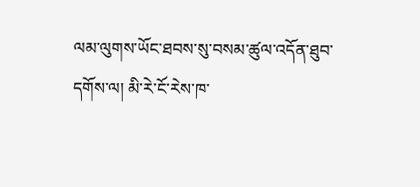ལམ་ལུགས་ཡོང་ཐབས་སུ་བསམ་ཚུལ་འདོན་ཐུབ་དགོས་ལ། མི་རེ་ངོ་རེས་ཁ་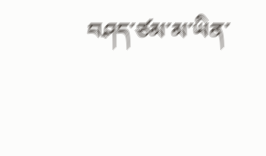བཤད་ཙམ་མ་ཡིན་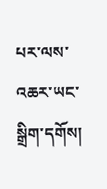པར་ལས་འཆར་ཡང་སྒྲིག་དགོས།